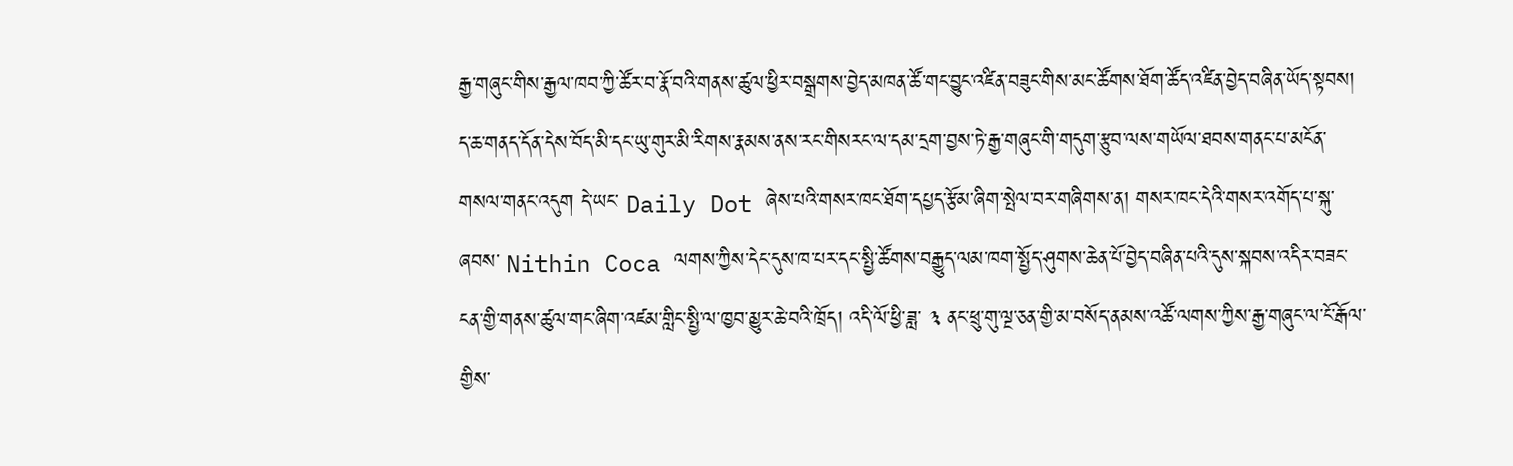རྒྱ་གཞུང་གིས་རྒྱལ་ཁབ་ཀྱི་ཚོར་བ་རྣོ་བའི་གནས་ཚུལ་ཕྱིར་བསྒྲགས་བྱེད་མཁན་ཚོ་གང་བྱུང་འཛིན་བཟུང་གིས་མང་ཚོགས་ཐོག་ཚོད་འཛིན་བྱེད་བཞིན་ཡོད་སྟབས། ད་ཆ་གནད་དོན་དེས་བོད་མི་དང་ཡུ་གུར་མི་རིགས་རྣམས་ནས་རང་གིསརང་ལ་དམ་དྲག་བྱས་ཏེ་རྒྱ་གཞུང་གི་གདུག་རྩུབ་ལས་གཡོལ་ཐབས་གནང་པ་མངོན་གསལ་གནང་འདུག དེ་ཡང་ Daily Dot ཞེས་པའི་གསར་ཁང་ཐོག་དཔྱད་རྩོམ་ཞིག་སྤེལ་བར་གཞིགས་ན། གསར་ཁང་དེའི་གསར་འགོད་པ་སྐུ་ཞབས་ Nithin Coca ལགས་ཀྱིས་དེང་དུས་ཁ་པར་དང་སྤྱི་ཚོགས་བརྒྱུད་ལམ་ཁག་སྤྱོད་ཤུགས་ཆེན་པོ་བྱེད་བཞིན་པའི་དུས་སྐབས་འདིར་བཟང་ངན་གྱི་གནས་ཚུལ་གང་ཞིག་འཛམ་གླིང་སྤྱི་ལ་ཁྱབ་མྱུར་ཆེ་བའི་ཁྲོད། འདི་ལོ་ཕྱི་ཟླ་ ༣ ནང་ཕྲུ་གུ་ལྔ་ཅན་གྱི་མ་བསོད་ནམས་འཚོ་ལགས་ཀྱིས་རྒྱ་གཞུང་ལ་ངོ་རྒོལ་གྱིས་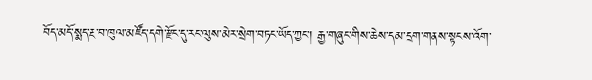བོད་མདོ་སྨད་རྔ་བ་ཁུལ་མཛོད་དགེ་རྫོང་དུ་རང་ལུས་མེར་སྲེག་བཏང་ཡོད་ཀྱང་། རྒྱ་གཞུང་གིས་ཆེས་དམ་དྲག་གནས་སྟངས་འོག་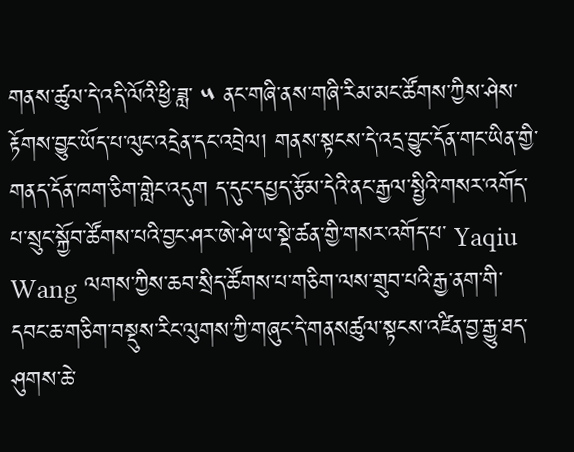གནས་ཚུལ་དེ་འདི་ལོའི་ཕྱི་ཟླ་ ༥ ནང་གཞི་ནས་གཞི་རིམ་མང་ཚོགས་ཀྱིས་ཤེས་རྟོགས་བྱུང་ཡོད་པ་ལུང་འདྲེན་དང་འབྲེལ། གནས་སྟངས་དེ་འདྲ་བྱུང་དོན་གང་ཡིན་གྱི་གནད་དོན་ཁག་ཅིག་གླེང་འདུག ད་དུང་དཔྱད་རྩོམ་དེའི་ནང་རྒྱལ་སྤྱིའི་གསར་འགོད་པ་སྲུང་སྐྱོབ་ཚོགས་པའི་བྱང་ཤར་ཨེ་ཤེ་ཡ་སྡེ་ཚན་གྱི་གསར་འགོད་པ་ Yaqiu Wang ལགས་ཀྱིས་ཆབ་སྲིད་ཚོགས་པ་གཅིག་ལས་གྲུབ་པའི་རྒྱ་ནག་གི་དབང་ཆ་གཅིག་བསྡུས་རིང་ལུགས་ཀྱི་གཞུང་དེ་གནསཚུལ་སྟངས་འཛིན་བྱ་རྒྱུ་ཐད་ཤུགས་ཆེ་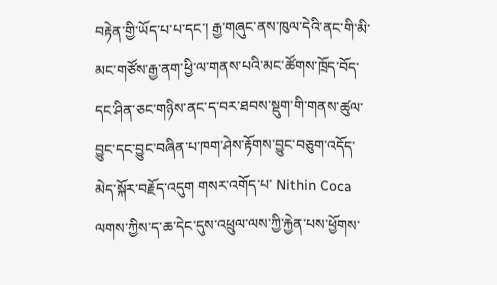བརྟེན་གྱི་ཡོད་པ་པ་དང་། རྒྱ་གཞུང་ནས་ཁུལ་དེའི་ནང་གི་མི་མང་གཙོས་རྒྱ་ནག་ཕྱི་ལ་གནས་པའི་མང་ཚོགས་ཁྲོད་བོད་དང་ཤིན་ཅང་གཉིས་ནང་ད་བར་ཐབས་སྡུག་གི་གནས་ཚུལ་བྱུང་དང་བྱུང་བཞིན་པ་ཁག་ཤེས་རྟོགས་བྱུང་བཅུག་འདོད་མེད་སྐོར་བརྗོད་འདུག གསར་འགོད་པ་ Nithin Coca ལགས་ཀྱིས་ད་ཆ་དེང་དུས་འཕྲུལ་ལས་ཀྱི་རྐྱེན་པས་ཕྱོགས་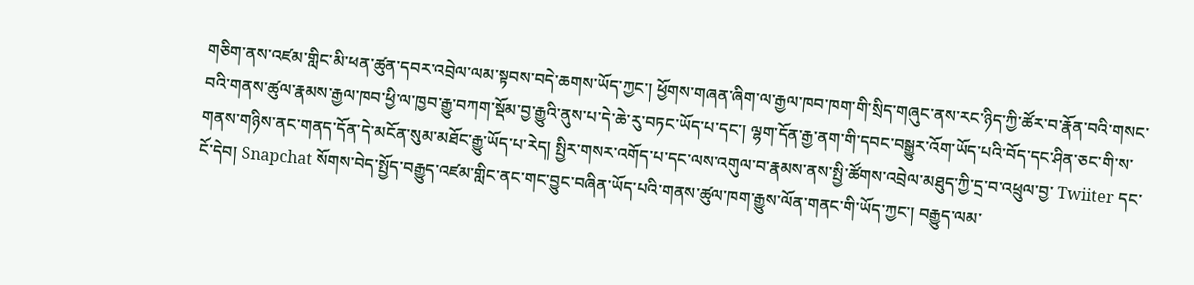གཅིག་ནས་འཛམ་གླིང་མི་ཕན་ཚུན་དབར་འབྲེལ་ལམ་སྟབས་བདེ་ཆགས་ཡོད་ཀྱང་། ཕྱོགས་གཞན་ཞིག་ལ་རྒྱལ་ཁབ་ཁག་གི་སྲིད་གཞུང་ནས་རང་ཉིད་ཀྱི་ཚོར་བ་རྣོན་བའི་གསང་བའི་གནས་ཚུལ་རྣམས་རྒྱལ་ཁབ་ཕྱི་ལ་ཁྱབ་རྒྱུ་བཀག་སྡོམ་བྱ་རྒྱུའི་ནུས་པ་དེ་ཆེ་རུ་བཏང་ཡོད་པ་དང་། ལྷག་དོན་རྒྱ་ནག་གི་དབང་བསྒྱུར་འོག་ཡོད་པའི་བོད་དང་ཤིན་ཅང་གི་ས་གནས་གཉིས་ནང་གནད་དོན་དེ་མངོན་སུམ་མཐོང་རྒྱུ་ཡོད་པ་རེད། སྤྱིར་གསར་འགོད་པ་དང་ལས་འགུལ་བ་རྣམས་ནས་སྤྱི་ཚོགས་འབྲེལ་མཐུད་ཀྱི་དྲ་བ་འཕྲུལ་བྱ་ Twiiter དང་ངོ་དེབ། Snapchat སོགས་བེད་སྤྱོད་བརྒྱུད་འཛམ་གླིང་ནང་གང་བྱུང་བཞིན་ཡོད་པའི་གནས་ཚུལ་ཁག་རྒྱུས་ལོན་གནང་གི་ཡོད་ཀྱང་། བརྒྱུད་ལམ་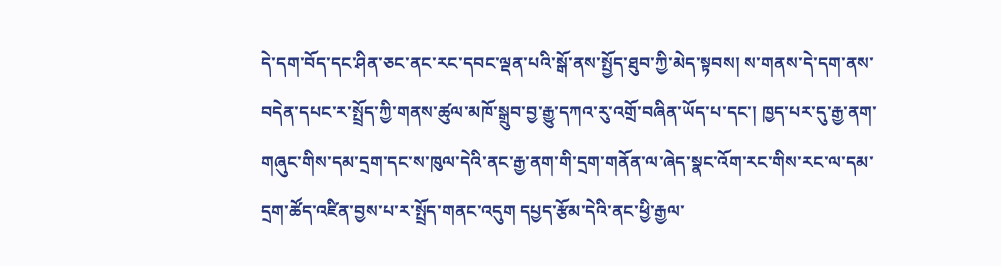དེ་དག་བོད་དང་ཤིན་ཅང་ནང་རང་དབང་ལྡན་པའི་སྒོ་ནས་སྤྱོད་ཐུབ་ཀྱི་མེད་སྟབས། ས་གནས་དེ་དག་ནས་བདེན་དཔང་ར་སྤྲོད་ཀྱི་གནས་ཚུལ་མཁོ་སྒྲུབ་བྱ་རྒྱུ་དཀའ་རུ་འགྲོ་བཞིན་ཡོད་པ་དང་། ཁྱད་པར་དུ་རྒྱ་ནག་གཞུང་གིས་དམ་དྲག་དང་ས་ཁུལ་དེའི་ནང་རྒྱ་ནག་གི་དྲག་གནོན་ལ་ཞེད་སྣང་འོག་རང་གིས་རང་ལ་དམ་དྲག་ཚོད་འཛིན་བྱས་པ་ར་སྤྲོད་གནང་འདུག དཔྱད་རྩོམ་དེའི་ནང་ཕྱི་རྒྱལ་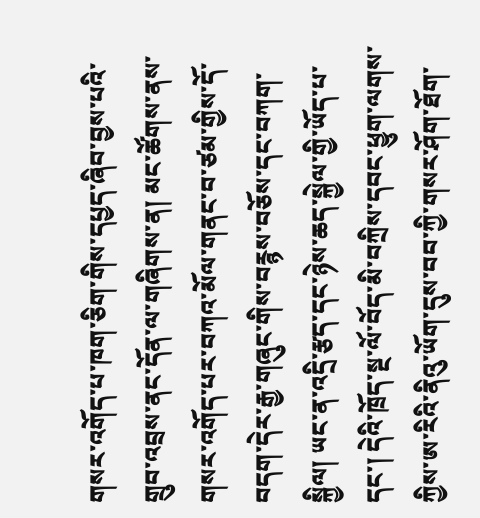གསར་འགོད་པ་ཁག་ཅིག་གིས་དཔྱད་ཞིབ་བྱས་པའི་གྲུབ་འབྲས་ནང་དོན་ལ་གཞིགས་ན། མང་ཚོགས་ནས་གསར་འགོད་པར་བཀའ་མོལ་གནང་བ་ཙམ་གྱིས་དོ་བདག་དེར་རྒྱ་གཞུང་གིས་བརྙས་བཅོས་དང་བཀག་སྐྱིལ། ཡང་ན་འདྲི་རྩད་དང་ཉེས་ཆད་སྐྱེལ་གྱི་ཡོད་པ་དང་། དེའི་ཁྲོད་སྔ་ལོ་བོད་མི་བཀྲིས་དབང་ཕྱུག་ལགས་ཀྱིས་ཨ་རིའི་ནིའུ་ཡོག་དུས་བབ་ཀྱི་གསར་ཤོག་ཐོག་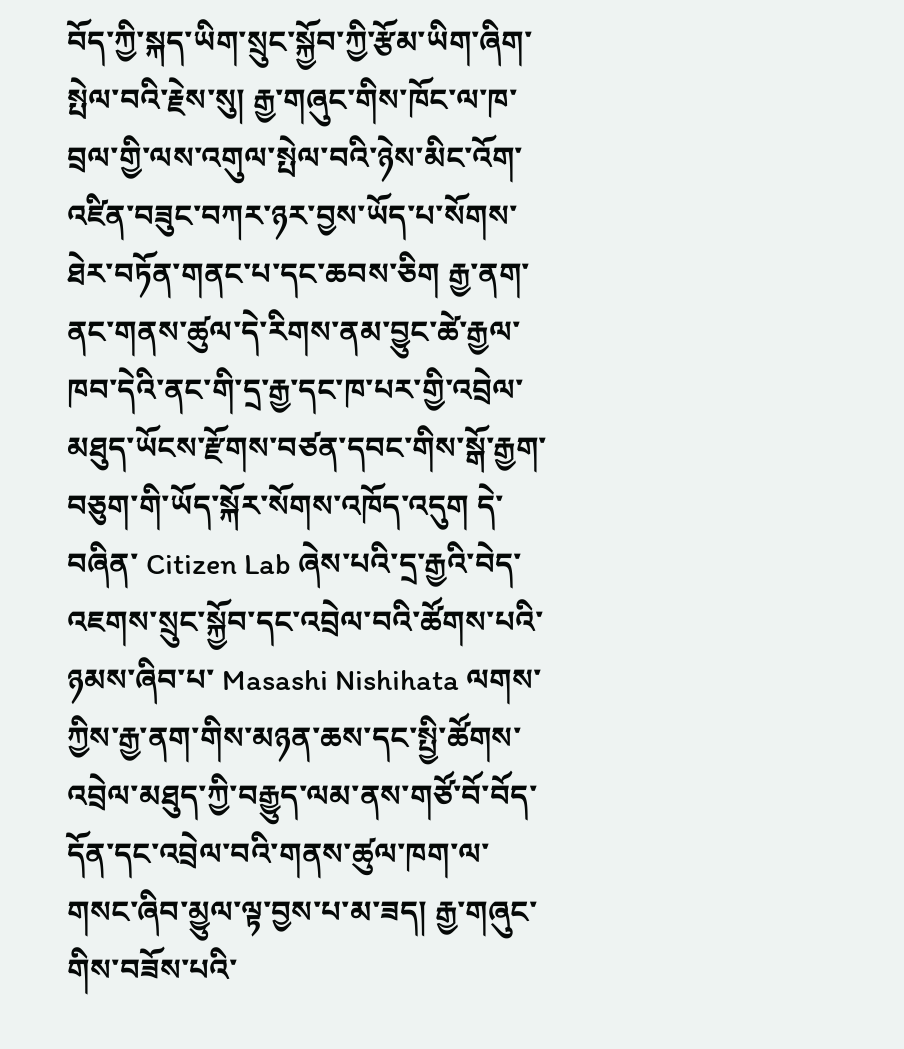བོད་ཀྱི་སྐད་ཡིག་སྲུང་སྐྱོབ་ཀྱི་རྩོམ་ཡིག་ཞིག་སྤེལ་བའི་རྗེས་སུ། རྒྱ་གཞུང་གིས་ཁོང་ལ་ཁ་བྲལ་གྱི་ལས་འགུལ་སྤེལ་བའི་ཉེས་མིང་འོག་འཛིན་བཟུང་བཀར་ཉར་བྱས་ཡོད་པ་སོགས་ཐེར་བཏོན་གནང་པ་དང་ཆབས་ཅིག རྒྱ་ནག་ནང་གནས་ཚུལ་དེ་རིགས་ནམ་བྱུང་ཚེ་རྒྱལ་ཁབ་དེའི་ནང་གི་དྲ་རྒྱ་དང་ཁ་པར་གྱི་འབྲེལ་མཐུད་ཡོངས་རྫོགས་བཙན་དབང་གིས་སྒོ་རྒྱག་བཅུག་གི་ཡོད་སྐོར་སོགས་འཁོད་འདུག དེ་བཞིན་ Citizen Lab ཞེས་པའི་དྲ་རྒྱའི་བེད་འཇགས་སྲུང་སྐྱོབ་དང་འབྲེལ་བའི་ཚོགས་པའི་ཉམས་ཞིབ་པ་ Masashi Nishihata ལགས་ཀྱིས་རྒྱ་ནག་གིས་མཉན་ཆས་དང་སྤྱི་ཚོགས་འབྲེལ་མཐུད་ཀྱི་བརྒྱུད་ལམ་ནས་གཙོ་བོ་བོད་དོན་དང་འབྲེལ་བའི་གནས་ཚུལ་ཁག་ལ་གསང་ཞིབ་མྱུལ་ལྟ་བྱས་པ་མ་ཟད། རྒྱ་གཞུང་གིས་བཟོས་པའི་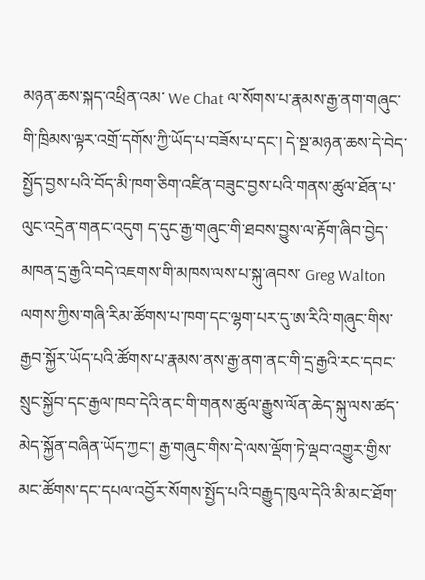མཉན་ཆས་སྐད་འཕྲིན་འམ་ We Chat ལ་སོགས་པ་རྣམས་རྒྱ་ནག་གཞུང་གི་ཁྲིམས་ལྟར་འགྲོ་དགོས་ཀྱི་ཡོད་པ་བཟོས་པ་དང་། དེ་སྔ་མཉན་ཆས་དེ་བེད་སྤྱོད་བྱས་པའི་བོད་མི་ཁག་ཅིག་འཛིན་བཟུང་བྱས་པའི་གནས་ཚུལ་ཐོན་པ་ལུང་འདྲེན་གནང་འདུག ད་དུང་རྒྱ་གཞུང་གི་ཐབས་བྱུས་ལ་རྟོག་ཞིབ་བྱེད་མཁན་དྲ་རྒྱའི་བདེ་འཇགས་གི་མཁས་ལས་པ་སྐུ་ཞབས་ Greg Walton ལགས་ཀྱིས་གཞི་རིམ་ཚོགས་པ་ཁག་དང་ལྷག་པར་དུ་ཨ་རིའི་གཞུང་གིས་རྒྱབ་སྐྱོར་ཡོད་པའི་ཚོགས་པ་རྣམས་ནས་རྒྱ་ནག་ནང་གི་དྲ་རྒྱའི་རང་དབང་སྲུང་སྐྱོབ་དང་རྒྱལ་ཁབ་དེའི་ནང་གི་གནས་ཚུལ་རྒྱུས་ལོན་ཆེད་སྐུ་ལས་ཚད་མེད་སྐྱོན་བཞིན་ཡོད་ཀྱང་། རྒྱ་གཞུང་གིས་དེ་ལས་ལྡོག་ཏེ་ལྡབ་འགྱུར་གྱིས་མང་ཚོགས་དང་དཔལ་འབྱོར་སོགས་སྤྱོད་པའི་བརྒྱུད་ཁུལ་དེའི་མི་མང་ཐོག་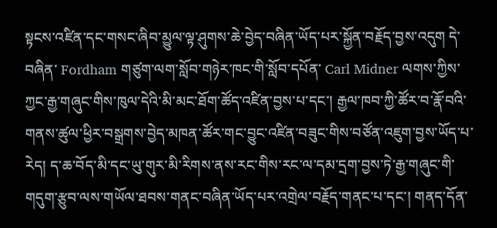སྟངས་འཛིན་དང་གསང་ཞིབ་མྱུལ་ལྟ་ཤུགས་ཆེ་བྱེད་བཞིན་ཡོད་པར་སྐྱོན་བརྗོད་བྱས་འདུག དེ་བཞིན་ Fordham གཙུག་ལག་སློབ་གཉེར་ཁང་གི་སློབ་དཔོན་ Carl Midner ལགས་ཀྱིས་ཀྱང་རྒྱ་གཞུང་གིས་ཁུལ་དེའི་མི་མང་ཐོག་ཚོད་འཛིན་བྱས་པ་དང་། རྒྱལ་ཁབ་ཀྱི་ཚོར་བ་རྣོ་བའི་གནས་ཚུལ་ཕྱིར་བསྒྲགས་བྱེད་མཁན་ཚོར་གང་བྱུང་འཛིན་བཟུང་གིས་བཙོན་འཇུག་བྱས་ཡོད་པ་རེད། ད་ཆ་བོད་མི་དང་ཡུ་གུར་མི་རིགས་ནས་རང་གིས་རང་ལ་དམ་དྲག་བྱས་ཏེ་རྒྱ་གཞུང་གི་གདུག་རྩུབ་ལས་གཡོལ་ཐབས་གནང་བཞིན་ཡོད་པར་འགྲེལ་བརྗོད་གནང་པ་དང་། གནད་དོན་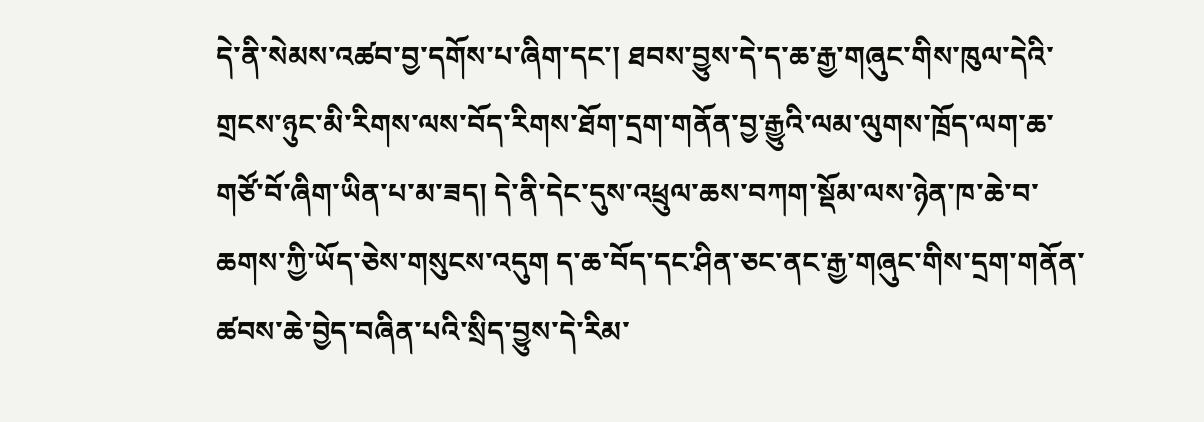དེ་ནི་སེམས་འཚབ་བྱ་དགོས་པ་ཞིག་དང་། ཐབས་བྱུས་དེ་ད་ཆ་རྒྱ་གཞུང་གིས་ཁུལ་དེའི་གྲངས་ཉུང་མི་རིགས་ལས་བོད་རིགས་ཐོག་དྲག་གནོན་བྱ་རྒྱུའི་ལམ་ལུགས་ཁྲོད་ལག་ཆ་གཙོ་བོ་ཞིག་ཡིན་པ་མ་ཟད། དེ་ནི་དེང་དུས་འཕྲུལ་ཆས་བཀག་སྡོམ་ལས་ཉེན་ཁ་ཆེ་བ་ཆགས་ཀྱི་ཡོད་ཅེས་གསུངས་འདུག ད་ཆ་བོད་དང་ཤིན་ཅང་ནང་རྒྱ་གཞུང་གིས་དྲག་གནོན་ཚབས་ཆེ་བྱེད་བཞིན་པའི་སྲིད་བྱུས་དེ་རིམ་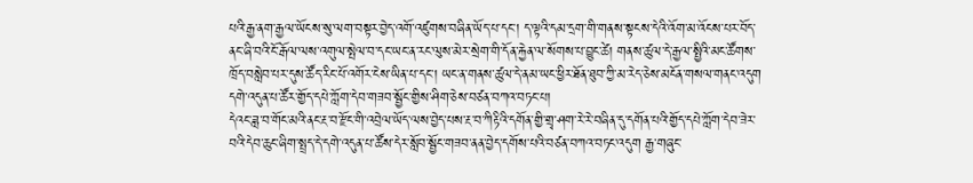པའི་རྒྱ་ནག་རྒྱལ་ཡོངས་སུ་ལག་བསྟར་བྱེད་འགོ་འཛུགས་བཞིན་ཡོད་པ་དང་། ད་ལྟའི་དམ་དྲག་གི་གནས་སྟངས་དེའི་འོག་མ་འོངས་པར་བོད་ནང་ཞི་བའི་ངོ་རྒོལ་ལས་འགུལ་སྤེལ་བ་དང་ཡང་ན་རང་ལུས་མེར་སྲེག་གི་དོན་རྐྱེན་ལ་སོགས་པ་བྱུང་ཚེ། གནས་ཚུལ་དེ་རྒྱལ་སྤྱིའི་མང་ཚོགས་ཁྲོད་བསླེབ་པར་དུས་ཚོད་རིང་པོ་འགོར་ངེས་ཡིན་པ་དང་། ཡང་ན་གནས་ཚུལ་དེ་ནམ་ཡང་ཕྱིར་ཐོན་ཐུབ་ཀྱི་མ་རེད་ཅེས་མངོན་གསལ་གནང་འདུག
དགེ་འདུན་པ་ཚོར་གྱོད་དཔེ་ཀློག་དེབ་གཟབ་སྦྱོང་གྱིས་ཤིག་ཅེས་བཙན་བཀའ་བཏང་པ།
དེའང་ཟླ་བ་གོང་མའི་ནང་རྔ་བ་རྫོང་གི་འབྲེལ་ཡོད་ལས་བྱེད་པས་རྔ་བ་ཀིརྟིའི་དགོན་གྱི་གྲྭ་ཤག་རེ་རེ་བཞིན་དུ་དགོན་པའི་གྱོད་དཔེ་ཀློག་དེབ་ཟེར་བའི་དེབ་ཆུང་ཞིག་སྤྲད་དེ་དགེ་འདུན་པ་ཚོས་དེར་སློབ་སྦྱོང་གཟབ་ནན་བྱེད་དགོས་པའི་བཙན་བཀའ་བཏང་འདུག རྒྱ་གཞུང་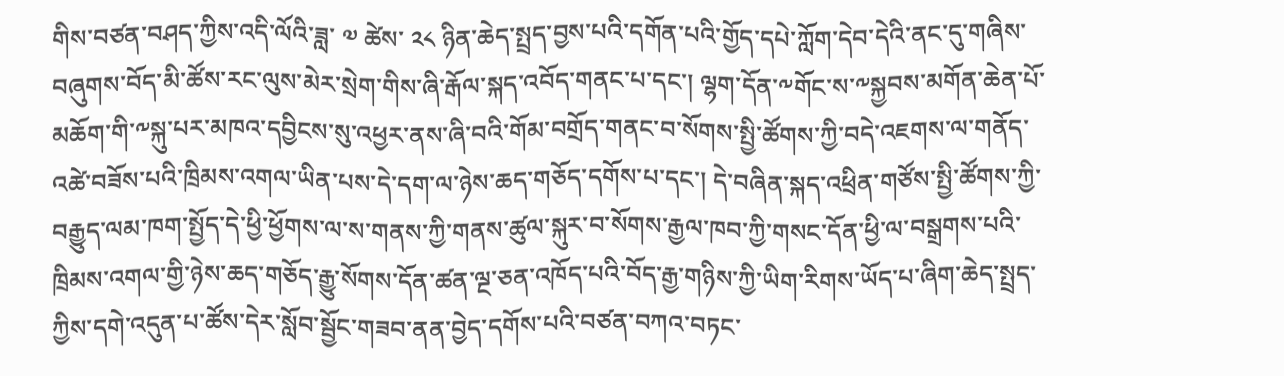གིས་བཙན་བཤད་ཀྱིས་འདི་ལོའི་ཟླ་ ༧ ཚེས་ ༢༨ ཉིན་ཆེད་སྤྲད་བྱས་པའི་དགོན་པའི་གྱོད་དཔེ་ཀློག་དེབ་དེའི་ནང་དུ་གཞིས་བཞུགས་བོད་མི་ཚོས་རང་ལུས་མེར་སྲེག་གིས་ཞི་རྒོལ་སྐད་འབོད་གནང་པ་དང་། ལྷག་དོན་༸གོང་ས་༸སྐྱབས་མགོན་ཆེན་པོ་མཆོག་གི་༸སྐུ་པར་མཁའ་དབྱིངས་སུ་འཕྱར་ནས་ཞི་བའི་གོམ་བགྲོད་གནང་བ་སོགས་སྤྱི་ཚོགས་ཀྱི་བདེ་འཇགས་ལ་གནོད་འཚེ་བཟོས་པའི་ཁྲིམས་འགལ་ཡིན་པས་དེ་དག་ལ་ཉེས་ཆད་གཅོད་དགོས་པ་དང་། དེ་བཞིན་སྐད་འཕྲིན་གཙོས་སྤྱི་ཚོགས་ཀྱི་བརྒྱུད་ལམ་ཁག་སྤྱོད་དེ་ཕྱི་ཕྱོགས་ལ་ས་གནས་ཀྱི་གནས་ཚུལ་སྐུར་བ་སོགས་རྒྱལ་ཁབ་ཀྱི་གསང་དོན་ཕྱི་ལ་བསྒྲགས་པའི་ཁྲིམས་འགལ་གྱི་ཉེས་ཆད་གཅོད་རྒྱུ་སོགས་དོན་ཚན་ལྔ་ཅན་འཁོད་པའི་བོད་རྒྱ་གཉིས་ཀྱི་ཡིག་རིགས་ཡོད་པ་ཞིག་ཆེད་སྤྲད་ཀྱིས་དགེ་འདུན་པ་ཚོས་དེར་སློབ་སྦྱོང་གཟབ་ནན་བྱེད་དགོས་པའི་བཙན་བཀའ་བཏང་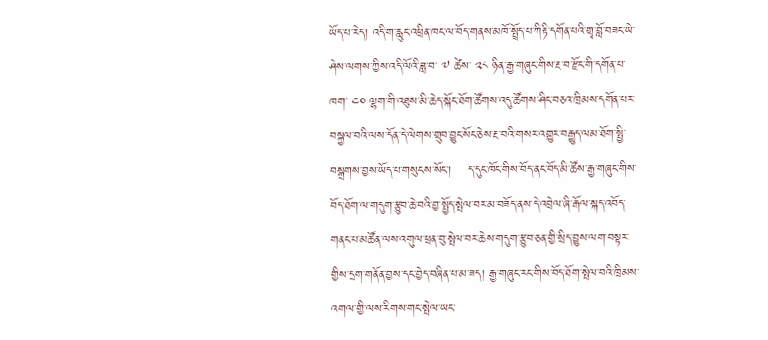ཡོད་པ་རེད། འདི་ག་རླུང་འཕྲིན་ཁང་ལ་བོད་གནས་མཁོ་སྤྲོད་པ་ཀིརྟི་དགོན་པའི་གྲྭ་བློ་བཟང་ཡེ་ཤེས་ལགས་ཀྱིས་འདི་ལོའི་ཟླ་བ་ ༧ ཚེས་ ༢༨ ཉིན་རྒྱ་གཞུང་གིས་རྔ་བ་རྫོང་གི་དགོན་པ་ཁག་ ༤༠ ལྷག་གི་འཐུས་མི་ཆེད་སྐོང་ཐོག་ཚོགས་འདུ་ཚོགས་ཤིང་བཅའ་ཁྲིམས་དགོན་པར་བསྐྱལ་བའི་ལས་དོན་དེ་ལེགས་གྲུབ་བྱུང་སོང་ཅེས་རྔ་བའི་གསར་འགྱུར་བརྒྱུད་ལམ་ཐོག་སྤྱི་བསྒྲགས་བྱས་ཡོད་པ་གསུངས་སོང་།    ད་དུང་ཁོང་གིས་བོད་ནང་བོད་མི་ཚོས་རྒྱ་གཞུང་གིས་བོད་ཐོག་ལ་གདུག་རྩུབ་ཆེ་བའི་བྱ་སྤྱོད་སྤེལ་བར་མ་བཟོད་ནས་དེ་འབྲེལ་ཞི་རྒོལ་སྐད་འབོད་གནང་པ་མཚོན་ལས་འགུལ་ཕྲན་བུ་སྤེལ་བར་ཆེས་གདུག་རྩུབ་ཅན་གྱི་སྲིད་བྱུས་ལག་བསྟར་གྱིས་དྲག་གནོན་བྱས་དང་བྱེད་བཞིན་པ་མ་ཟད། རྒྱ་གཞུང་རང་གིས་བོད་ཐོག་སྤེལ་བའི་ཁྲིམས་འགལ་གྱི་ལས་རིགས་གང་སྤེལ་ཡང་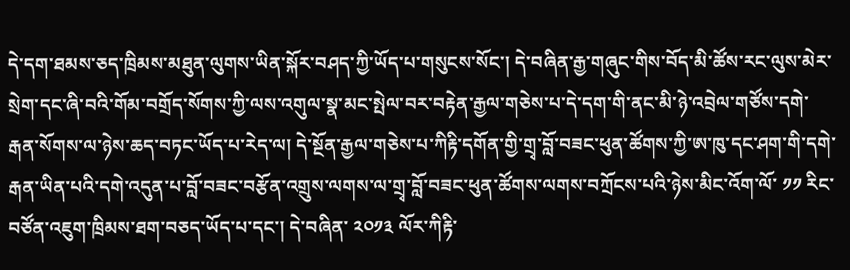དེ་དག་ཐམས་ཅད་ཁྲིམས་མཐུན་ལུགས་ཡིན་སྐོར་བཤད་ཀྱི་ཡོད་པ་གསུངས་སོང་། དེ་བཞིན་རྒྱ་གཞུང་གིས་བོད་མི་ཚོས་རང་ལུས་མེར་སྲེག་དང་ཞི་བའི་གོམ་བགྲོད་སོགས་ཀྱི་ལས་འགུལ་སྣ་མང་སྤེལ་བར་བརྟེན་རྒྱལ་གཅེས་པ་དེ་དག་གི་ནང་མི་ཉེ་འབྲེལ་གཙོས་དགེ་རྒན་སོགས་ལ་ཉེས་ཆད་བཏང་ཡོད་པ་རེད་ལ། དེ་སྔོན་རྒྱལ་གཅེས་པ་ཀིརྟི་དགོན་གྱི་གྲྭ་བློ་བཟང་ཕུན་ཚོགས་ཀྱི་ཨ་ཁུ་དང་ཤག་གི་དགེ་རྒན་ཡིན་པའི་དགེ་འདུན་པ་བློ་བཟང་བརྩོན་འགྲུས་ལགས་ལ་གྲྭ་བློ་བཟང་ཕུན་ཚོགས་ལགས་བཀྲོངས་པའི་ཉེས་མིང་འོག་ལོ་ ༡༡ རིང་བཙོན་འཇུག་ཁྲིམས་ཐག་བཅད་ཡོད་པ་དང་། དེ་བཞིན་ ༢༠༡༣ ལོར་ཀིརྟི་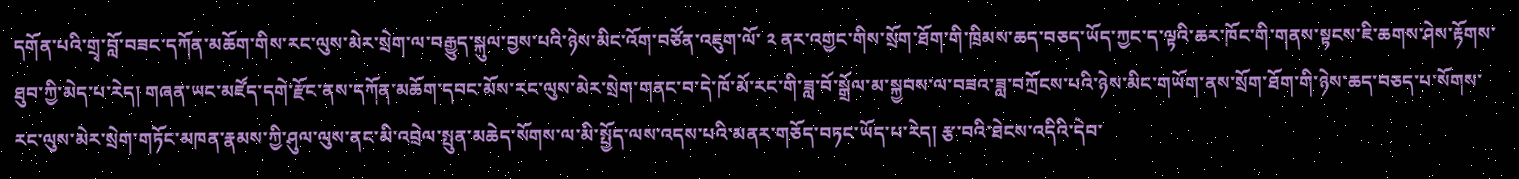དགོན་པའི་གྲྭ་བློ་བཟང་དཀོན་མཆོག་གིས་རང་ལུས་མེར་སྲེག་ལ་བརྒྱུད་སྐུལ་བྱས་པའི་ཉེས་མིང་འོག་བཙོན་འཇུག་ལོ་ ༢ ནར་འགྱང་གིས་སྲོག་ཐོག་གི་ཁྲིམས་ཆད་བཅད་ཡོད་ཀྱང་ད་ལྟའི་ཆར་ཁོང་གི་གནས་སྟངས་ཇི་ཆགས་ཤེས་རྟོགས་ཐུབ་ཀྱི་མེད་པ་རེད། གཞན་ཡང་མཛོད་དགེ་རྫོང་ནས་དཀོན་མཆོག་དབང་མོས་རང་ལུས་མེར་སྲེག་གནང་བ་དེ་ཁོ་མོ་རང་གི་ཟླ་བོ་སྒྲོལ་མ་སྐྱབས་ལ་བཟའ་ཟླ་བཀྲོངས་པའི་ཉེས་མིང་གཡོག་ནས་སྲོག་ཐོག་གི་ཉེས་ཆད་བཅད་པ་སོགས་རང་ལུས་མེར་སྲེག་གཏོང་མཁན་རྣམས་ཀྱི་ཤུལ་ལུས་ནང་མི་འབྲེལ་སྤུན་མཆེད་སོགས་ལ་མི་སྤྱོད་ལས་འདས་པའི་མནར་གཅོད་བཏང་ཡོད་པ་རེད། རྩ་བའི་ཐེངས་འདིའི་དེབ་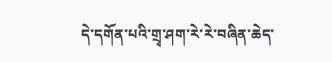དེ་དགོན་པའི་གྲྭ་ཤག་རེ་རེ་བཞིན་ཆེད་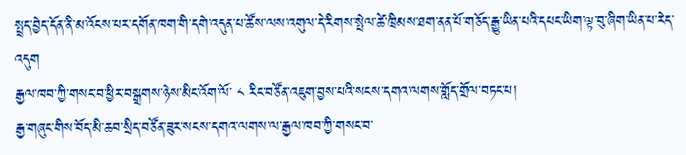སྤྲད་བྱེད་དོན་ནི་མ་འོངས་པར་དགོན་ཁག་གི་དགེ་འདུན་པ་ཚོས་ལས་འགུལ་དེ་རིགས་སྤེལ་ཚེ་ཁྲིམས་ཐག་ནན་པོ་གཅོད་རྒྱུ་ཡིན་པའི་དཔང་ཡིག་ལྟ་བུ་ཞིག་ཡིན་པ་རེད་འདུག
རྒྱལ་ཁབ་ཀྱི་གསང་བ་ཕྱིར་བསྒྲགས་ཉེས་མིང་འོག་ལོ་ ༨ རིང་བཙོན་འཇུག་བྱས་པའི་སངས་དགའ་ལགས་གློད་གྲོལ་བཏང་པ།
རྒྱ་གཞུང་གིས་བོད་མི་ཆབ་སྲིད་བཙོན་ཟུར་སངས་དགའ་ལགས་ལ་རྒྱལ་ཁབ་ཀྱི་གསང་བ་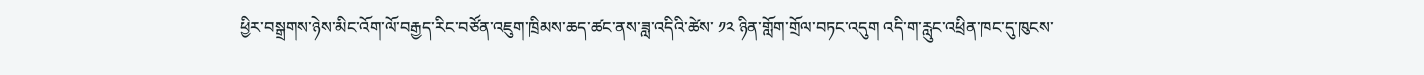ཕྱིར་བསྒྲགས་ཉེས་མིང་འོག་ལོ་བརྒྱད་རིང་བཙོན་འཇུག་ཁྲིམས་ཆད་ཚང་ནས་ཟླ་འདིའི་ཚེས་ ༡༢ ཉིན་གློག་གྲོལ་བཏང་འདུག འདི་ག་རླུང་འཕྲིན་ཁང་དུ་ཁུངས་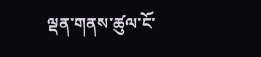ལྡན་གནས་ཚུལ་ངོ་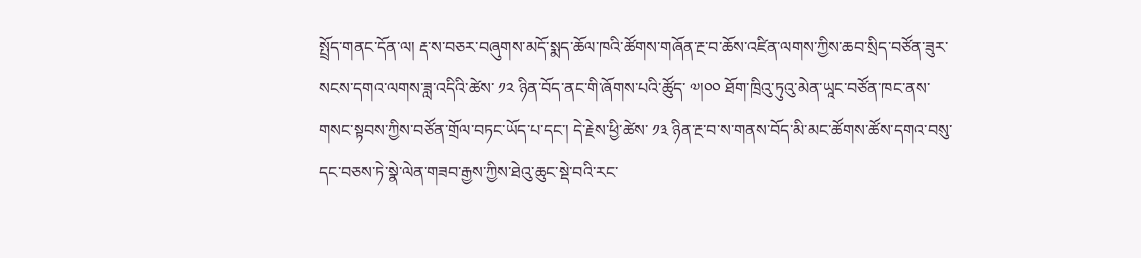སྤྲོད་གནང་དོན་ལ། རྡ་ས་བཅར་བཞུགས་མདོ་སྨད་ཆོལ་ཁའི་ཚོགས་གཞོན་རྔ་བ་ཆོས་འཛིན་ལགས་ཀྱིས་ཆབ་སྲིད་བཙོན་ཟུར་སངས་དགའ་ལགས་ཟླ་འདིའི་ཚེས་ ༡༢ ཉིན་བོད་ནང་གི་ཞོགས་པའི་ཚོུད་ ༧།༠༠ ཐོག་ཁྲིའུ་ཏུའུ་མེན་ཡཱང་བཙོན་ཁང་ནས་གསང་སྟབས་ཀྱིས་བཙོན་གྲོལ་བཏང་ཡོད་པ་དང་། དེ་རྗེས་ཕྱི་ཚེས་ ༡༣ ཉིན་རྔ་བ་ས་གནས་བོད་མི་མང་ཚོགས་ཚོས་དགའ་བསུ་དང་བཅས་ཏེ་སྣེ་ལེན་གཟབ་རྒྱས་ཀྱིས་ཐེའུ་ཆུང་སྡེ་བའི་རང་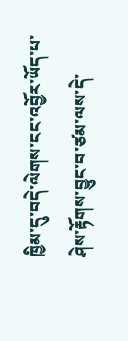ཁྱིམ་དུ་བདེ་ལེགས་ངང་འབྱོར་ཡོད་པ་ཤེས་རྟོགས་བྱུང་བ་ཙམ་ལས་དེ་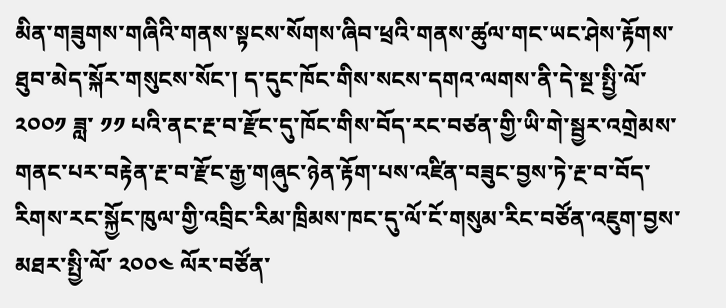མིན་གཟུགས་གཞིའི་གནས་སྟངས་སོགས་ཞིབ་ཕྲའི་གནས་ཚུལ་གང་ཡང་ཤེས་རྟོགས་ཐུབ་མེད་སྐོར་གསུངས་སོང་། ད་དུང་ཁོང་གིས་སངས་དགའ་ལགས་ནི་དེ་སྔ་སྤྱི་ལོ་ ༢༠༠༡ ཟླ་ ༡༡ པའི་ནང་རྔ་བ་རྫོང་དུ་ཁོང་གིས་བོད་རང་བཙན་གྱི་ཡི་གེ་སྦྱར་འགྲེམས་གནང་པར་བརྟེན་རྔ་བ་རྫོང་རྒྱ་གཞུང་ཉེན་རྟོག་པས་འཛིན་བཟུང་བྱས་ཏེ་རྔ་བ་བོད་རིགས་རང་སྐྱོང་ཁུལ་གྱི་འབྲིང་རིམ་ཁྲིམས་ཁང་དུ་ལོ་ངོ་གསུམ་རིང་བཙོན་འཇུག་བྱས་མཐར་སྤྱི་ལོ་ ༢༠༠༤ ལོར་བཙོན་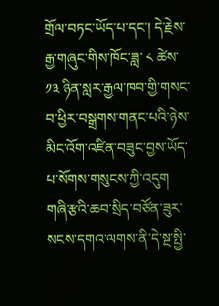གྲོལ་བཏང་ཡོད་པ་དང་། དེ་རྗེས་རྒྱ་གཞུང་གིས་ཁོང་ཟླ་ ༨ ཚེས་ ༡༣ ཉིན་སླར་རྒྱལ་ཁབ་གྱི་གསང་བ་ཕྱིར་བསྒྲགས་གནང་པའི་ཉེས་མིང་འོག་འཛིན་བཟུང་བྱས་ཡོད་པ་སོགས་གསུངས་ཀྱི་འདུག གཞི་རྩའི་ཆབ་སྲིད་བཙོན་ཟུར་སངས་དགའ་ལགས་ནི་དེ་སྔ་སྤྱི་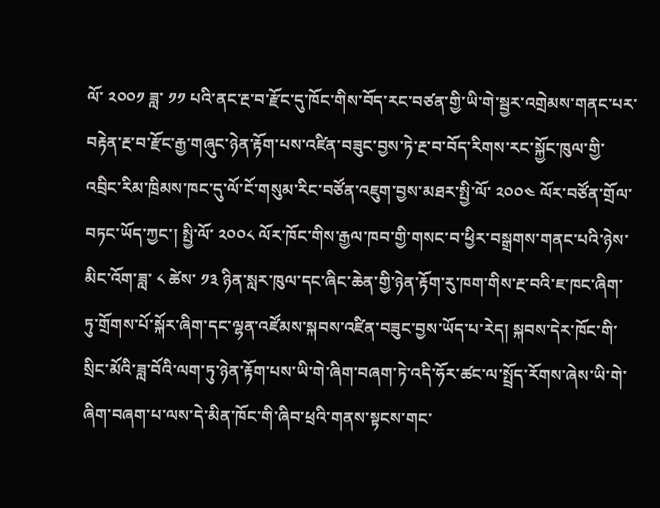ལོ་ ༢༠༠༡ ཟླ་ ༡༡ པའི་ནང་རྔ་བ་རྫོང་དུ་ཁོང་གིས་བོད་རང་བཙན་གྱི་ཡི་གེ་སྦྱར་འགྲེམས་གནང་པར་བརྟེན་རྔ་བ་རྫོང་རྒྱ་གཞུང་ཉེན་རྟོག་པས་འཛིན་བཟུང་བྱས་ཏེ་རྔ་བ་བོད་རིགས་རང་སྐྱོང་ཁུལ་གྱི་འབྲིང་རིམ་ཁྲིམས་ཁང་དུ་ལོ་ངོ་གསུམ་རིང་བཙོན་འཇུག་བྱས་མཐར་སྤྱི་ལོ་ ༢༠༠༤ ལོར་བཙོན་གྲོལ་བཏང་ཡོད་ཀྱང་། སྤྱི་ལོ་ ༢༠༠༨ ལོར་ཁོང་གིས་རྒྱལ་ཁབ་གྱི་གསང་བ་ཕྱིར་བསྒྲགས་གནང་པའི་ཉེས་མིང་འོག་ཟླ་ ༨ ཚེས་ ༡༣ ཉིན་སླར་ཁུལ་དང་ཞིང་ཆེན་གྱི་ཉེན་རྟོག་རུ་ཁག་གིས་རྔ་བའི་ཇ་ཁང་ཞིག་ཏུ་གྲོགས་པོ་སྐོར་ཞིག་དང་ལྷན་འཛོམས་སྐབས་འཛིན་བཟུང་བྱས་ཡོད་པ་རེད། སྐབས་དེར་ཁོང་གི་སྲིང་མོའི་ཟླ་བོའི་ལག་ཏུ་ཉེན་རྟོག་པས་ཡི་གེ་ཞིག་བཞག་ཏེ་འདི་ཧོར་ཚང་ལ་སྤྲོད་རོགས་ཞེས་ཡི་གེ་ཞིག་བཞག་པ་ལས་དེ་མིན་ཁོང་གི་ཞིབ་ཕྲའི་གནས་སྟངས་གང་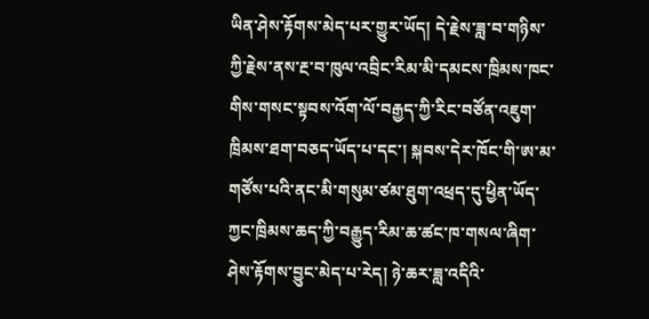ཡིན་ཤེས་རྟོགས་མེད་པར་གྱུར་ཡོད། དེ་རྗེས་ཟླ་བ་གཉིས་ཀྱི་རྗེས་ནས་རྔ་བ་ཁུལ་འབྲིང་རིམ་མི་དམངས་ཁྲིམས་ཁང་གིས་གསང་སྟབས་འོག་ལོ་བརྒྱད་ཀྱི་རིང་བཙོན་འཇུག་ཁྲིམས་ཐག་བཅད་ཡོད་པ་དང་། སྐབས་དེར་ཁོང་གི་ཨ་མ་གཙོས་པའི་ནང་མི་གསུམ་ཙམ་ཐུག་འཕྲད་དུ་ཕྱིན་ཡོད་ཀྱང་ཁྲིམས་ཆད་ཀྱི་བརྒྱུད་རིམ་ཆ་ཚང་ཁ་གསལ་ཞིག་ཤེས་རྟོགས་བྱུང་མེད་པ་རེད། ཉེ་ཆར་ཟླ་འདིའི་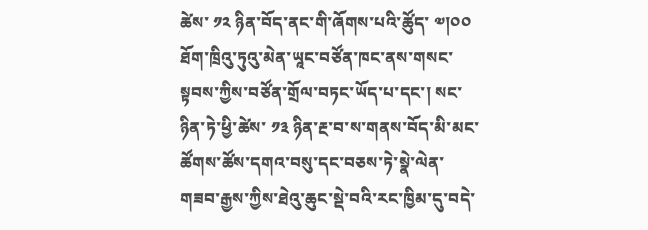ཚེས་ ༡༢ ཉིན་བོད་ནང་གི་ཞོགས་པའི་ཚོུད་ ༧།༠༠ ཐོག་ཁྲིའུ་ཏུའུ་མེན་ཡཱང་བཙོན་ཁང་ནས་གསང་སྟབས་ཀྱིས་བཙོན་གྲོལ་བཏང་ཡོད་པ་དང་། སང་ཉིན་ཏེ་ཕྱི་ཚེས་ ༡༣ ཉིན་རྔ་བ་ས་གནས་བོད་མི་མང་ཚོགས་ཚོས་དགའ་བསུ་དང་བཅས་ཏེ་སྣེ་ལེན་གཟབ་རྒྱས་ཀྱིས་ཐེའུ་ཆུང་སྡེ་བའི་རང་ཁྱིམ་དུ་བདེ་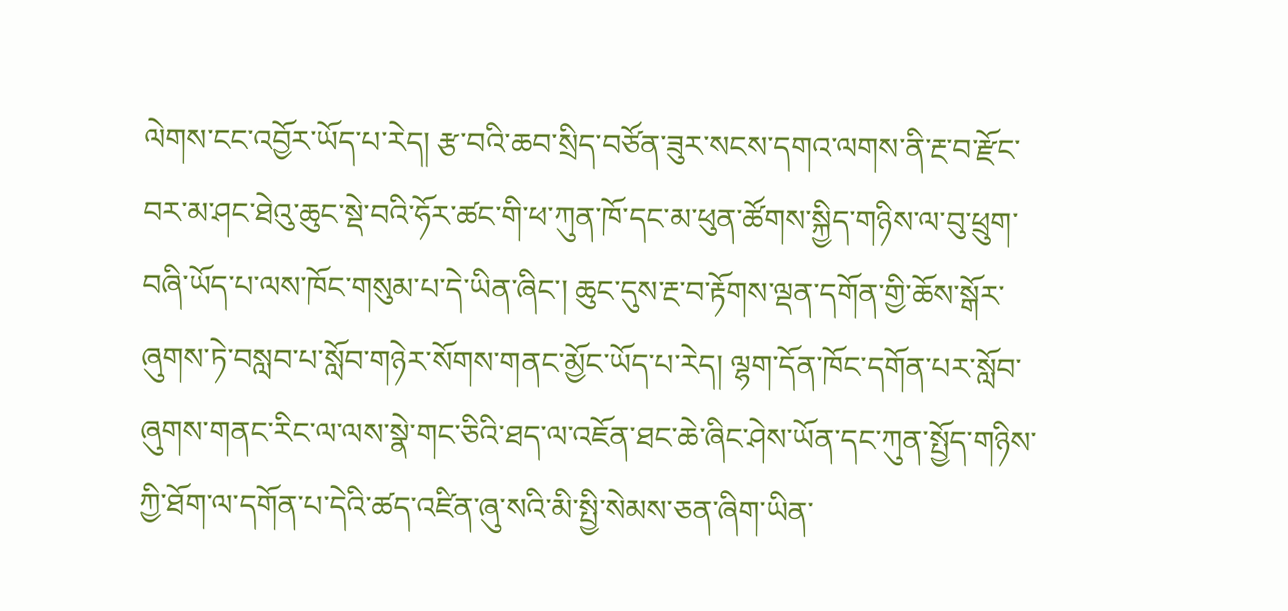ལེགས་ངང་འབྱོར་ཡོད་པ་རེད། རྩ་བའི་ཆབ་སྲིད་བཙོན་ཟུར་སངས་དགའ་ལགས་ནི་རྔ་བ་རྫོང་བར་མ་ཤང་ཐེའུ་ཆུང་སྡེ་བའི་ཧོར་ཚང་གི་ཕ་ཀུན་ཁོ་དང་མ་ཕུན་ཚོགས་སྐྱིད་གཉིས་ལ་བུ་ཕྲུག་བཞི་ཡོད་པ་ལས་ཁོང་གསུམ་པ་དེ་ཡིན་ཞིང་། ཆུང་དུས་རྔ་བ་རྟོགས་ལྡན་དགོན་གྱི་ཆོས་སྒོར་ཞུགས་ཏེ་བསླབ་པ་སློབ་གཉེར་སོགས་གནང་མྱོང་ཡོད་པ་རེད། ལྷག་དོན་ཁོང་དགོན་པར་སློབ་ཞུགས་གནང་རིང་ལ་ལས་སྣེ་གང་ཅིའི་ཐད་ལ་འཇོན་ཐང་ཆེ་ཞིང་ཤེས་ཡོན་དང་ཀུན་སྤྱོད་གཉིས་ཀྱི་ཐོག་ལ་དགོན་པ་དེའི་ཚད་འཛིན་ཞུ་སའི་མི་སྤྱི་སེམས་ཅན་ཞིག་ཡིན་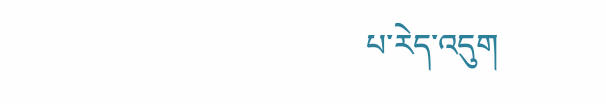པ་རེད་འདུག